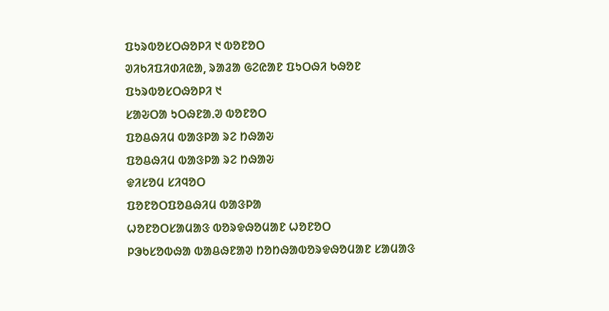ᱯᱩᱨᱵᱚᱥᱛᱷᱚᱞᱤ ᱑ ᱵᱚᱱᱚᱛ
ᱣᱤᱠᱤᱯᱤᱰᱤᱭᱟ, ᱨᱟᱲᱟ ᱜᱮᱭᱟᱱ ᱯᱩᱛᱷᱤ ᱠᱷᱚᱱ
ᱯᱩᱨᱵᱚᱥᱛᱷᱚᱞᱤ ᱑
ᱥᱟᱶᱛᱟ ᱩᱛᱷᱱᱟᱹᱣ ᱵᱚᱱᱚᱛ
ᱯᱚᱪᱷᱤᱢ ᱵᱟᱝᱞᱟ ᱨᱮ ᱴᱷᱟᱶ
ᱯᱚᱪᱷᱤᱢ ᱵᱟᱝᱞᱟ ᱨᱮ ᱴᱷᱟᱶ
ᱫᱤᱥᱚᱢ ᱥᱤᱧᱚᱛ
ᱯᱚᱱᱚᱛᱯᱚᱪᱷᱤᱢ ᱵᱟᱝᱞᱟ
ᱦᱚᱱᱚᱛᱥᱟᱢᱟᱝ ᱵᱚᱨᱫᱷᱚᱢᱟᱱ ᱦᱚᱱᱚᱛ
ᱞᱳᱠᱥᱚᱵᱷᱟ ᱵᱟᱪᱷᱱᱟᱣ ᱴᱚᱴᱷᱟᱵᱚᱨᱫᱷᱚᱢᱟᱱ ᱥᱟᱢᱟᱝ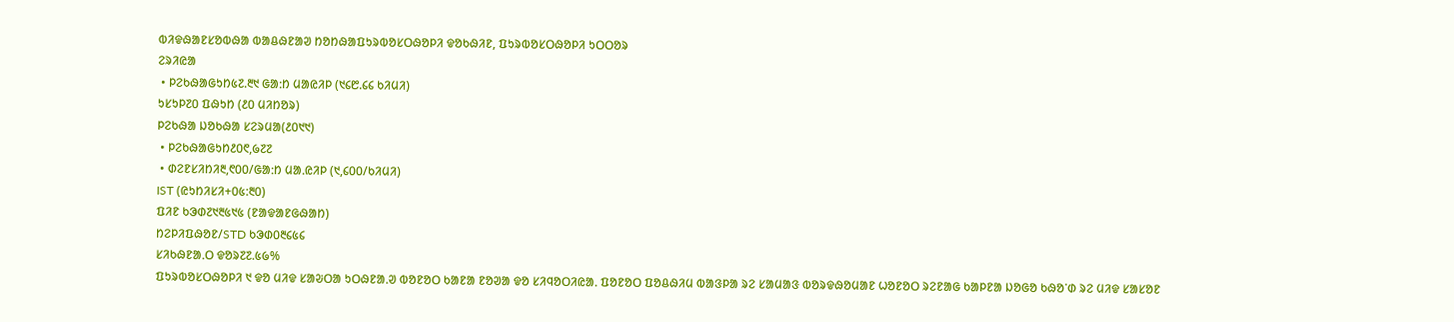ᱵᱤᱫᱷᱟᱱᱥᱚᱵᱷᱟ ᱵᱟᱪᱷᱱᱟᱣ ᱴᱚᱴᱷᱟᱯᱩᱨᱵᱚᱥᱛᱷᱚᱞᱤ ᱫᱚᱠᱷᱤᱱ, ᱯᱩᱨᱵᱚᱥᱛᱷᱚᱞᱤ ᱩᱛᱛᱚᱨ
ᱮᱨᱤᱭᱟ
 • ᱞᱮᱠᱷᱟᱜᱩᱴ᱕᱗.᱓᱑ ᱜᱟᱺᱴ ᱢᱟᱭᱤᱞ (᱑᱔᱘.᱔᱔ ᱠᱤᱢᱤ)
ᱩᱥᱩᱞ᱗᱐ ᱯᱷᱩᱴ (᱒᱐ ᱢᱤᱴᱚᱨ)
ᱞᱮᱠᱷᱟ ᱡᱚᱠᱷᱟ ᱥᱮᱨᱢᱟ(᱒᱐᱑᱑)
 • ᱞᱮᱠᱷᱟᱜᱩᱴ᱒᱐᱖,᱙᱗᱗
 • ᱰᱮᱱᱥᱤᱴᱤ᱓,᱖᱐᱐/ᱜᱟᱺᱴ ᱢᱟᱹᱭᱤᱞ (᱑,᱔᱐᱐/ᱠᱤᱢᱤ)
IST (ᱭᱩᱴᱤᱥᱤ+᱐᱕:᱓᱐)
ᱯᱤᱱ ᱠᱳᱰ᱗᱑᱓᱕᱑᱕ (ᱱᱟᱫᱟᱱᱜᱷᱟᱴ)
ᱴᱮᱞᱤᱯᱷᱚᱱ/STD ᱠᱳᱰ᱐᱓᱔᱕᱔
ᱥᱤᱠᱷᱱᱟᱹᱛ ᱫᱚᱨ᱗᱗.᱕᱙%
ᱯᱩᱨᱵᱚᱥᱛᱷᱚᱞᱤ ᱑ ᱫᱚ ᱢᱤᱫ ᱥᱟᱶᱛᱟ ᱩᱛᱷᱱᱟᱹᱣ ᱵᱚᱱᱚᱛ ᱠᱟᱱᱟ ᱱᱚᱣᱟ ᱫᱚ ᱥᱤᱧᱚᱛᱤᱭᱟᱹ ᱯᱚᱱᱚᱛ ᱯᱚᱪᱷᱤᱢ ᱵᱟᱝᱞᱟ ᱨᱮ ᱥᱟᱢᱟᱝ ᱵᱚᱨᱫᱷᱚᱢᱟᱱ ᱦᱚᱱᱚᱛ ᱨᱮᱱᱟᱜ ᱠᱟᱞᱱᱟ ᱡᱚᱜᱚ ᱠᱷᱚᱸᱰ ᱨᱮ ᱢᱤᱫ ᱥᱟᱥᱚᱱ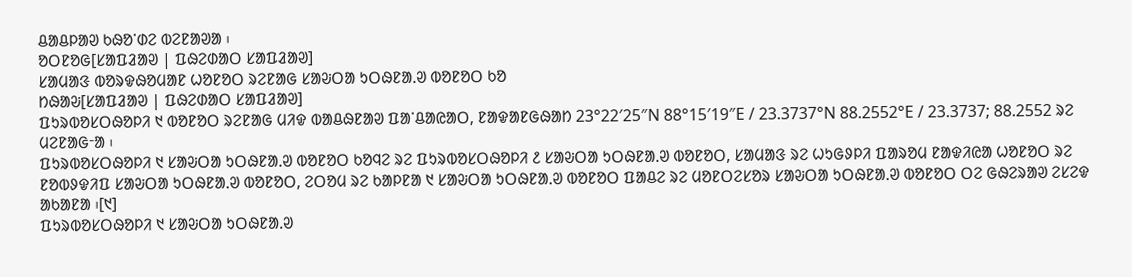ᱪᱟᱪᱞᱟᱣ ᱠᱷᱚᱸᱰᱮ ᱵᱮᱱᱟᱣᱟ ᱾
ᱚᱛᱱᱚᱜ[ᱥᱟᱯᱲᱟᱣ | ᱯᱷᱮᱰᱟᱛ ᱥᱟᱯᱲᱟᱣ]
ᱥᱟᱢᱟᱝ ᱵᱚᱨᱫᱷᱚᱢᱟᱱ ᱦᱚᱱᱚᱛ ᱨᱮᱱᱟᱜ ᱥᱟᱶᱛᱟ ᱩᱛᱷᱱᱟᱹᱣ ᱵᱚᱱᱚᱛ ᱠᱚ
ᱴᱷᱟᱶ[ᱥᱟᱯᱲᱟᱣ | ᱯᱷᱮᱰᱟᱛ ᱥᱟᱯᱲᱟᱣ]
ᱯᱩᱨᱵᱚᱥᱛᱷᱚᱞᱤ ᱑ ᱵᱚᱱᱚᱛ ᱨᱮᱱᱟᱜ ᱢᱤᱫ ᱵᱟᱪᱷᱱᱟᱣ ᱯᱟᱸᱪᱟᱭᱟᱛ, ᱱᱟᱫᱟᱱᱜᱷᱟᱴ 23°22′25″N 88°15′19″E / 23.3737°N 88.2552°E / 23.3737; 88.2552 ᱨᱮ ᱢᱮᱱᱟᱜᱼᱟ ᱾
ᱯᱩᱨᱵᱚᱥᱛᱷᱚᱞᱤ ᱑ ᱥᱟᱶᱛᱟ ᱩᱛᱷᱱᱟᱹᱣ ᱵᱚᱱᱚᱛ ᱠᱚᱧᱮ ᱨᱮ ᱯᱩᱨᱵᱚᱥᱛᱷᱚᱞᱤ ᱒ ᱥᱟᱶᱛᱟ ᱩᱛᱷᱱᱟᱹᱣ ᱵᱚᱱᱚᱛ, ᱥᱟᱢᱟᱝ ᱨᱮ ᱦᱩᱜᱽᱞᱤ ᱯᱟᱨᱚᱢ ᱱᱟᱫᱤᱭᱟ ᱦᱚᱱᱚᱛ ᱨᱮ ᱱᱚᱵᱽᱫᱤᱯ ᱥᱟᱶᱛᱟ ᱩᱛᱷᱱᱟᱹᱣ ᱵᱚᱱᱚᱛ, ᱮᱛᱚᱢ ᱨᱮ ᱠᱟᱞᱱᱟ ᱑ ᱥᱟᱶᱛᱟ ᱩᱛᱷᱱᱟᱹᱣ ᱵᱚᱱᱚᱛ ᱯᱟᱪᱮ ᱨᱮ ᱢᱚᱱᱛᱮᱥᱚᱨ ᱥᱟᱶᱛᱟ ᱩᱛᱷᱱᱟᱹᱣ ᱵᱚᱱᱚᱛ ᱛᱮ ᱜᱷᱮᱨᱟᱣ ᱮᱥᱮᱫ ᱟᱠᱟᱱᱟ ᱾[᱑]
ᱯᱩᱨᱵᱚᱥᱛᱷᱚᱞᱤ ᱑ ᱥᱟᱶᱛᱟ ᱩᱛᱷᱱᱟᱹᱣ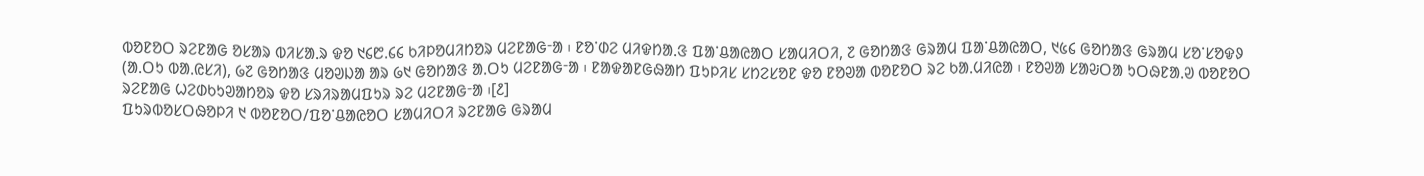ᱵᱚᱱᱚᱛ ᱨᱮᱱᱟᱜ ᱚᱥᱟᱨ ᱵᱤᱥᱟᱹᱨ ᱫᱚ ᱑᱔᱘.᱔᱔ ᱠᱤᱞᱚᱢᱤᱴᱚᱨ ᱢᱮᱱᱟᱜᱼᱟ ᱾ ᱱᱚᱸᱰᱮ ᱢᱤᱫᱴᱟᱹᱝ ᱯᱟᱸᱪᱟᱭᱟᱛ ᱥᱟᱢᱤᱛᱤ, ᱗ ᱜᱚᱴᱟᱝ ᱜᱨᱟᱢ ᱯᱟᱸᱪᱟᱭᱟᱛ, ᱑᱕᱔ ᱜᱚᱴᱟᱝ ᱜᱨᱟᱢ ᱥᱚᱸᱥᱚᱫᱽ (ᱟᱹᱛᱩ ᱵᱟᱹᱭᱥᱤ), ᱙᱗ ᱜᱚᱴᱟᱝ ᱢᱚᱣᱡᱟ ᱟᱨ ᱙᱑ ᱜᱚᱴᱟᱝ ᱟᱹᱛᱩ ᱢᱮᱱᱟᱜᱼᱟ ᱾ ᱱᱟᱫᱟᱱᱜᱷᱟᱴ ᱯᱩᱞᱤᱥ ᱥᱴᱮᱥᱚᱱ ᱫᱚ ᱱᱚᱣᱟ ᱵᱚᱱᱚᱛ ᱨᱮ ᱠᱟᱹᱢᱤᱭᱟ ᱾ ᱱᱚᱣᱟ ᱥᱟᱶᱛᱟ ᱩᱛᱷᱱᱟᱹᱣ ᱵᱚᱱᱚᱛ ᱨᱮᱱᱟᱜ ᱦᱮᱰᱠᱩᱣᱟᱴᱚᱨ ᱫᱚ ᱥᱨᱤᱨᱟᱢᱯᱩᱨ ᱨᱮ ᱢᱮᱱᱟᱜᱼᱟ ᱾[᱒]
ᱯᱩᱨᱵᱚᱥᱛᱷᱚᱞᱤ ᱑ ᱵᱚᱱᱚᱛ/ᱯᱚᱸᱪᱟᱭᱚᱛ ᱥᱟᱢᱤᱛᱤ ᱨᱮᱱᱟᱜ ᱜᱨᱟᱢ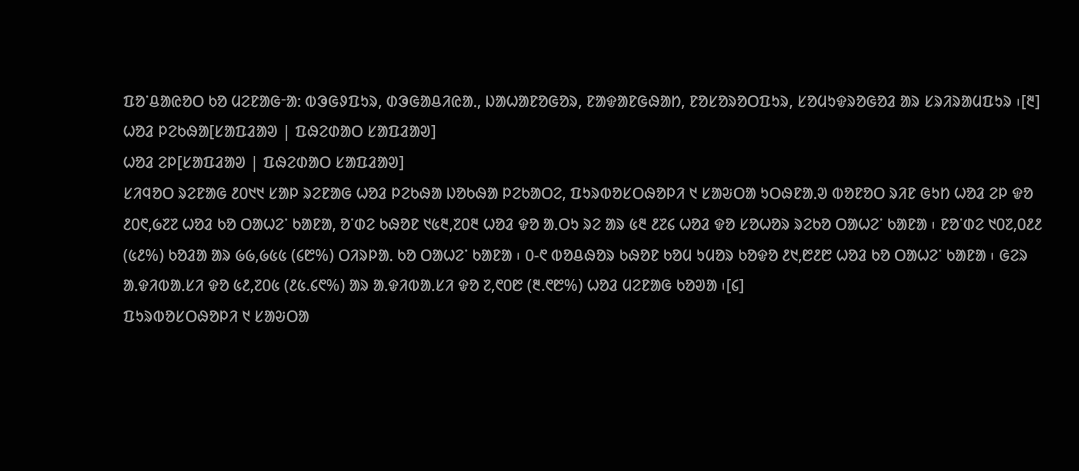ᱯᱚᱸᱪᱟᱭᱚᱛ ᱠᱚ ᱢᱮᱱᱟᱜᱼᱟ: ᱵᱳᱜᱽᱯᱩᱨ, ᱰᱳᱜᱟᱪᱤᱭᱟᱹ, ᱡᱟᱦᱟᱱᱚᱜᱚᱨ, ᱱᱟᱫᱟᱱᱜᱷᱟᱴ, ᱱᱚᱥᱚᱨᱚᱛᱯᱩᱨ, ᱥᱚᱢᱩᱫᱨᱚᱜᱚᱲ ᱟᱨ ᱥᱨᱤᱨᱟᱢᱯᱩᱨ ᱾[᱓]
ᱦᱚᱲ ᱞᱮᱠᱷᱟ[ᱥᱟᱯᱲᱟᱣ | ᱯᱷᱮᱰᱟᱛ ᱥᱟᱯᱲᱟᱣ]
ᱦᱚᱲ ᱮᱞ[ᱥᱟᱯᱲᱟᱣ | ᱯᱷᱮᱰᱟᱛ ᱥᱟᱯᱲᱟᱣ]
ᱥᱤᱧᱚᱛ ᱨᱮᱱᱟᱜ ᱒᱐᱑᱑ ᱥᱟᱞ ᱨᱮᱱᱟᱜ ᱦᱚᱲ ᱞᱮᱠᱷᱟ ᱡᱚᱠᱷᱟ ᱞᱮᱠᱟᱛᱮ, ᱯᱩᱨᱵᱚᱥᱛᱷᱚᱞᱤ ᱑ ᱥᱟᱶᱛᱟ ᱩᱛᱷᱱᱟᱹᱣ ᱵᱚᱱᱚᱛ ᱨᱤᱱ ᱜᱩᱴ ᱦᱚᱲ ᱮᱞ ᱫᱚ ᱒᱐᱖,᱙᱗᱗ ᱦᱚᱲ ᱠᱚ ᱛᱟᱦᱮᱸ ᱠᱟᱱᱟ, ᱚᱸᱰᱮ ᱠᱷᱚᱱ ᱑᱕᱓,᱗᱐᱓ ᱦᱚᱲ ᱫᱚ ᱟᱹᱛᱩ ᱨᱮ ᱟᱨ ᱕᱓ ᱒᱗᱔ ᱦᱚᱲ ᱫᱚ ᱥᱚᱦᱚᱨ ᱨᱮᱠᱚ ᱛᱟᱦᱮᱸ ᱠᱟᱱᱟ ᱾ ᱱᱚᱸᱰᱮ ᱑᱐᱗,᱐᱒᱒ (᱕᱒%) ᱠᱚᱲᱟ ᱟᱨ ᱙᱙,᱙᱕᱕ (᱔᱘%) ᱛᱤᱨᱞᱟᱹ ᱠᱚ ᱛᱟᱦᱮᱸ ᱠᱟᱱᱟ ᱾ ᱐-᱖ ᱵᱚᱪᱷᱚᱨ ᱠᱷᱚᱱ ᱠᱚᱢ ᱩᱢᱚᱨ ᱠᱚᱫᱚ ᱒᱑,᱘᱒᱘ ᱦᱚᱲ ᱠᱚ ᱛᱟᱦᱮᱸ ᱠᱟᱱᱟ ᱾ ᱜᱮᱨ ᱟᱹᱫᱤᱵᱟᱹᱥᱤ ᱫᱚ ᱕᱒,᱗᱐᱕ (᱒᱕.᱔᱖%) ᱟᱨ ᱟᱹᱫᱤᱵᱟᱹᱥᱤ ᱫᱚ ᱗,᱖᱐᱘ (᱓.᱖᱘%) ᱦᱚᱲ ᱢᱮᱱᱟᱜ ᱠᱚᱣᱟ ᱾[᱔]
ᱯᱩᱨᱵᱚᱥᱛᱷᱚᱞᱤ ᱑ ᱥᱟᱶᱛᱟ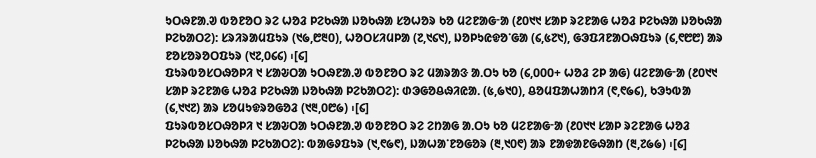ᱩᱛᱷᱱᱟᱹᱣ ᱵᱚᱱᱚᱛ ᱨᱮ ᱦᱚᱲ ᱞᱮᱠᱷᱟ ᱡᱚᱠᱷᱟ ᱥᱚᱦᱚᱨ ᱠᱚ ᱢᱮᱱᱟᱜᱼᱟ (᱒᱐᱑᱑ ᱥᱟᱞ ᱨᱮᱱᱟᱜ ᱦᱚᱲ ᱞᱮᱠᱷᱟ ᱡᱚᱠᱷᱟ ᱞᱮᱠᱟᱛᱮ): ᱥᱨᱤᱨᱟᱢᱯᱩᱨ (᱑᱙,᱘᱓᱐), ᱦᱚᱛᱥᱤᱢᱞᱟ (᱗,᱑᱔᱑), ᱡᱚᱞᱩᱭᱫᱚᱸᱜᱟ (᱔,᱕᱗᱑), ᱜᱳᱯᱤᱱᱟᱛᱷᱯᱩᱨ (᱔,᱖᱘᱘) ᱟᱨ ᱱᱚᱥᱚᱨᱚᱛᱯᱩᱨ (᱑᱗,᱐᱔᱔) ᱾[᱔]
ᱯᱩᱨᱵᱚᱥᱛᱷᱚᱞᱤ ᱑ ᱥᱟᱶᱛᱟ ᱩᱛᱷᱱᱟᱹᱣ ᱵᱚᱱᱚᱛ ᱨᱮ ᱢᱟᱨᱟᱝ ᱟᱹᱛᱩ ᱠᱚ (᱔,᱐᱐᱐+ ᱦᱚᱲ ᱮᱞ ᱟᱜ) ᱢᱮᱱᱟᱜᱼᱟ (᱒᱐᱑᱑ ᱥᱟᱞ ᱨᱮᱱᱟᱜ ᱦᱚᱲ ᱞᱮᱠᱷᱟ ᱡᱚᱠᱷᱟ ᱞᱮᱠᱟᱛᱮ): ᱰᱳᱜᱚᱪᱷᱤᱭᱟᱹ (᱕,᱙᱑᱐), ᱪᱚᱢᱯᱟᱦᱟᱴᱤ (᱖,᱖᱙᱔), ᱠᱳᱩᱵᱟ (᱔,᱑᱑᱗) ᱟᱨ ᱥᱚᱢᱩᱫᱨᱚᱜᱚᱲ (᱑᱓,᱐᱘᱙) ᱾[᱔]
ᱯᱩᱨᱵᱚᱥᱛᱷᱚᱞᱤ ᱑ ᱥᱟᱶᱛᱟ ᱩᱛᱷᱱᱟᱹᱣ ᱵᱚᱱᱚᱛ ᱨᱮ ᱮᱴᱟᱜ ᱟᱹᱛᱩ ᱠᱚ ᱢᱮᱱᱟᱜᱼᱟ (᱒᱐᱑᱑ ᱥᱟᱞ ᱨᱮᱱᱟᱜ ᱦᱚᱲ ᱞᱮᱠᱷᱟ ᱡᱚᱠᱷᱟ ᱞᱮᱠᱟᱛᱮ): ᱵᱟᱜᱽᱯᱩᱨ (᱑,᱖᱙᱖), ᱡᱟᱦᱟᱸᱱᱚᱜᱚᱨ (᱓,᱑᱐᱖) ᱟᱨ ᱱᱟᱫᱟᱱᱜᱷᱟᱴ (᱓,᱗᱙᱙) ᱾[᱔]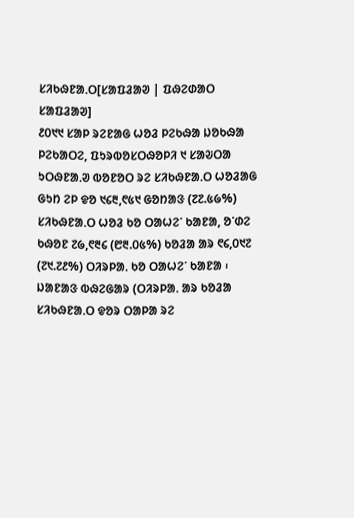ᱥᱤᱠᱷᱱᱟᱹᱛ[ᱥᱟᱯᱲᱟᱣ | ᱯᱷᱮᱰᱟᱛ ᱥᱟᱯᱲᱟᱣ]
᱒᱐᱑᱑ ᱥᱟᱞ ᱨᱮᱱᱟᱜ ᱦᱚᱲ ᱞᱮᱠᱷᱟ ᱡᱚᱠᱷᱟ ᱞᱮᱠᱟᱛᱮ, ᱯᱩᱨᱵᱚᱥᱛᱷᱚᱞᱤ ᱑ ᱥᱟᱶᱛᱟ ᱩᱛᱷᱱᱟᱹᱣ ᱵᱚᱱᱚᱛ ᱨᱮ ᱥᱤᱠᱷᱱᱟᱹᱛ ᱦᱚᱲᱟᱜ ᱜᱩᱴ ᱮᱞ ᱫᱚ ᱑᱔᱓,᱖᱕᱑ ᱜᱚᱴᱟᱝ (᱗᱗.᱕᱙%) ᱥᱤᱠᱷᱱᱟᱹᱛ ᱦᱚᱲ ᱠᱚ ᱛᱟᱦᱮᱸ ᱠᱟᱱᱟ, ᱚᱸᱰᱮ ᱠᱷᱚᱱ ᱗᱙,᱖᱓᱔ (᱘᱓.᱐᱕%) ᱠᱚᱲᱟ ᱟᱨ ᱖᱔,᱐᱑᱗ (᱗᱑.᱗᱒%) ᱛᱤᱨᱞᱟᱹ ᱠᱚ ᱛᱟᱦᱮᱸ ᱠᱟᱱᱟ ᱾ ᱡᱟᱱᱟᱝ ᱵᱷᱮᱜᱟᱨ (ᱛᱤᱨᱞᱟᱹ ᱟᱨ ᱠᱚᱲᱟ ᱥᱤᱠᱷᱱᱟᱹᱛ ᱫᱚᱨ ᱛᱟᱞᱟ ᱨᱮ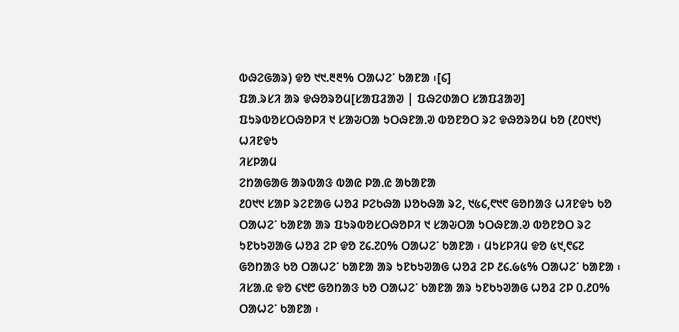ᱵᱷᱮᱜᱟᱨ) ᱫᱚ ᱑᱑.᱓᱓% ᱛᱟᱦᱮᱸ ᱠᱟᱱᱟ ᱾[᱔]
ᱯᱟᱹᱨᱥᱤ ᱟᱨ ᱫᱷᱚᱨᱚᱢ[ᱥᱟᱯᱲᱟᱣ | ᱯᱷᱮᱰᱟᱛ ᱥᱟᱯᱲᱟᱣ]
ᱯᱩᱨᱵᱚᱥᱛᱷᱚᱞᱤ ᱑ ᱥᱟᱶᱛᱟ ᱩᱛᱷᱱᱟᱹᱣ ᱵᱚᱱᱚᱛ ᱨᱮ ᱫᱷᱚᱨᱚᱢ ᱠᱚ (᱒᱐᱑᱑)
ᱦᱤᱱᱫᱩ
ᱤᱥᱞᱟᱢ
ᱮᱴᱟᱜᱟᱜ ᱟᱨᱵᱟᱝ ᱵᱟᱭ ᱞᱟᱹᱭ ᱟᱠᱟᱱᱟ
᱒᱐᱑᱑ ᱥᱟᱞ ᱨᱮᱱᱟᱜ ᱦᱚᱲ ᱞᱮᱠᱷᱟ ᱡᱚᱠᱷᱟ ᱨᱮ, ᱑᱕᱔,᱖᱑᱖ ᱜᱚᱴᱟᱝ ᱦᱤᱱᱫᱩ ᱠᱚ ᱛᱟᱦᱮᱸ ᱠᱟᱱᱟ ᱟᱨ ᱯᱩᱨᱵᱚᱥᱛᱷᱚᱞᱤ ᱑ ᱥᱟᱶᱛᱟ ᱩᱛᱷᱱᱟᱹᱣ ᱵᱚᱱᱚᱛ ᱨᱮ ᱩᱱᱠᱩᱣᱟᱜ ᱦᱚᱲ ᱮᱞ ᱫᱚ ᱗᱔.᱗᱐% ᱛᱟᱦᱮᱸ ᱠᱟᱱᱟ ᱾ ᱢᱩᱥᱞᱤᱢ ᱫᱚ ᱕᱑,᱖᱔᱗ ᱜᱚᱴᱟᱝ ᱠᱚ ᱛᱟᱦᱮᱸ ᱠᱟᱱᱟ ᱟᱨ ᱩᱱᱠᱩᱣᱟᱜ ᱦᱚᱲ ᱮᱞ ᱒᱔.᱙᱕% ᱛᱟᱦᱮᱸ ᱠᱟᱱᱟ ᱾ ᱤᱥᱟᱹᱭ ᱫᱚ ᱔᱑᱘ ᱜᱚᱴᱟᱝ ᱠᱚ ᱛᱟᱦᱮᱸ ᱠᱟᱱᱟ ᱟᱨ ᱩᱱᱠᱩᱣᱟᱜ ᱦᱚᱲ ᱮᱞ ᱐.᱒᱐% ᱛᱟᱦᱮᱸ ᱠᱟᱱᱟ ᱾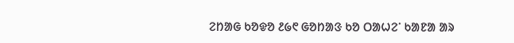ᱮᱴᱟᱜ ᱠᱚᱫᱚ ᱒᱙᱖ ᱜᱚᱴᱟᱝ ᱠᱚ ᱛᱟᱦᱮᱸ ᱠᱟᱱᱟ ᱟᱨ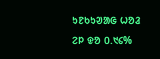ᱩᱱᱠᱩᱣᱟᱜ ᱦᱚᱲ ᱮᱞ ᱫᱚ ᱐.᱑᱔%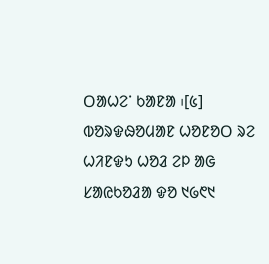ᱛᱟᱦᱮᱸ ᱠᱟᱱᱟ ᱾[᱕]
ᱵᱚᱨᱫᱷᱚᱢᱟᱱ ᱦᱚᱱᱚᱛ ᱨᱮ ᱦᱤᱱᱫᱩ ᱦᱚᱲ ᱮᱞ ᱟᱜ ᱥᱟᱭᱠᱚᱲᱟ ᱫᱚ ᱑᱙᱖᱑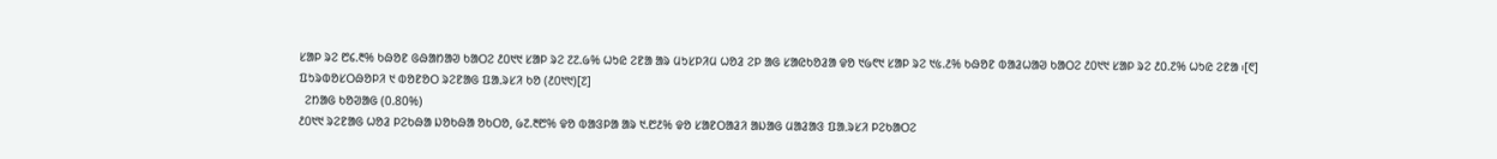ᱥᱟᱞ ᱨᱮ ᱘᱔.᱓% ᱠᱷᱚᱱ ᱜᱷᱟᱴᱟᱣ ᱠᱟᱛᱮ ᱒᱐᱑᱑ ᱥᱟᱞ ᱨᱮ ᱗᱗.᱙% ᱦᱩᱭ ᱮᱱᱟ ᱟᱨ ᱢᱩᱥᱞᱤᱢ ᱦᱚᱲ ᱮᱞ ᱟᱜ ᱥᱟᱭᱠᱚᱲᱟ ᱫᱚ ᱑᱙᱖᱑ ᱥᱟᱞ ᱨᱮ ᱑᱕.᱒% ᱠᱷᱚᱱ ᱵᱟᱲᱦᱟᱣ ᱠᱟᱛᱮ ᱒᱐᱑᱑ ᱥᱟᱞ ᱨᱮ ᱒᱐.᱗% ᱦᱩᱭ ᱮᱱᱟ ᱾[᱖]
ᱯᱩᱨᱵᱚᱥᱛᱷᱚᱞᱤ ᱑ ᱵᱚᱱᱚᱛ ᱨᱮᱱᱟᱜ ᱯᱟᱹᱨᱥᱤ ᱠᱚ (᱒᱐᱑᱑)[᱗]
  ᱮᱴᱟᱜ ᱠᱚᱣᱟᱜ (0.80%)
᱒᱐᱑᱑ ᱨᱮᱱᱟᱜ ᱦᱚᱲ ᱞᱮᱠᱷᱟ ᱡᱚᱠᱷᱟ ᱚᱠᱛᱚ, ᱙᱗.᱓᱘% ᱫᱚ ᱵᱟᱝᱞᱟ ᱟᱨ ᱑.᱘᱒% ᱫᱚ ᱥᱟᱱᱛᱟᱲᱤ ᱟᱡᱟᱜ ᱢᱟᱲᱟᱝ ᱯᱟᱹᱨᱥᱤ ᱞᱮᱠᱟᱛᱮ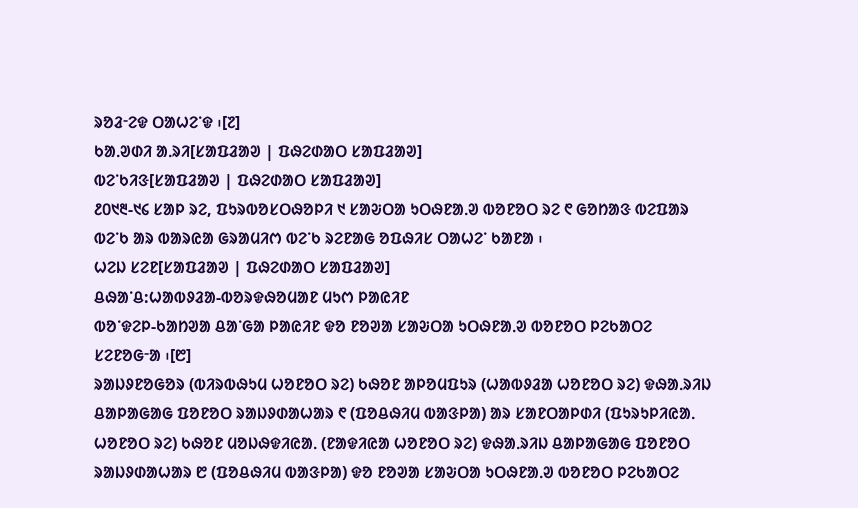ᱨᱚᱲᱼᱮᱫ ᱛᱟᱦᱮᱸᱫ ᱾[᱗]
ᱠᱟᱹᱣᱰᱤ ᱟᱹᱨᱤ[ᱥᱟᱯᱲᱟᱣ | ᱯᱷᱮᱰᱟᱛ ᱥᱟᱯᱲᱟᱣ]
ᱵᱮᱸᱠᱤᱝ[ᱥᱟᱯᱲᱟᱣ | ᱯᱷᱮᱰᱟᱛ ᱥᱟᱯᱲᱟᱣ]
᱒᱐᱑᱓-᱑᱔ ᱥᱟᱞ ᱨᱮ, ᱯᱩᱨᱵᱚᱥᱛᱷᱚᱞᱤ ᱑ ᱥᱟᱶᱛᱟ ᱩᱛᱷᱱᱟᱹᱣ ᱵᱚᱱᱚᱛ ᱨᱮ ᱖ ᱜᱚᱴᱟᱝ ᱵᱮᱯᱟᱨ ᱵᱮᱸᱠ ᱟᱨ ᱵᱟᱨᱭᱟ ᱜᱨᱟᱢᱤᱬ ᱵᱮᱸᱠ ᱨᱮᱱᱟᱜ ᱚᱯᱷᱤᱥ ᱛᱟᱦᱮᱸ ᱠᱟᱱᱟ ᱾
ᱦᱮᱡ ᱥᱮᱱ[ᱥᱟᱯᱲᱟᱣ | ᱯᱷᱮᱰᱟᱛ ᱥᱟᱯᱲᱟᱣ]
ᱪᱷᱟᱸᱪ:ᱦᱟᱵᱽᱲᱟ-ᱵᱚᱨᱫᱷᱚᱢᱟᱱ ᱢᱩᱬ ᱞᱟᱭᱤᱱ
ᱵᱚᱸᱫᱮᱞ-ᱠᱟᱴᱣᱟ ᱪᱟᱸᱜᱟ ᱞᱟᱭᱤᱱ ᱫᱚ ᱱᱚᱣᱟ ᱥᱟᱶᱛᱟ ᱩᱛᱷᱱᱟᱹᱣ ᱵᱚᱱᱚᱛ ᱞᱮᱠᱟᱛᱮ ᱥᱮᱱᱚᱜᱼᱟ ᱾[᱘]
ᱨᱟᱡᱽᱱᱚᱜᱚᱨ (ᱵᱤᱨᱵᱷᱩᱢ ᱦᱚᱱᱚᱛ ᱨᱮ) ᱠᱷᱚᱱ ᱟᱞᱚᱢᱯᱩᱨ (ᱦᱟᱵᱽᱲᱟ ᱦᱚᱱᱚᱛ ᱨᱮ) ᱫᱷᱟᱹᱨᱤᱡ ᱪᱟᱞᱟᱜᱟᱜ ᱯᱚᱱᱚᱛ ᱨᱟᱡᱽᱰᱟᱦᱟᱨ ᱖ (ᱯᱚᱪᱷᱤᱢ ᱵᱟᱝᱞᱟ) ᱟᱨ ᱥᱟᱱᱛᱟᱞᱰᱤ (ᱯᱩᱨᱩᱞᱤᱭᱟᱹ ᱦᱚᱱᱚᱛ ᱨᱮ) ᱠᱷᱚᱱ ᱢᱚᱡᱷᱫᱤᱭᱟᱹ (ᱱᱟᱫᱤᱭᱟ ᱦᱚᱱᱚᱛ ᱨᱮ) ᱫᱷᱟᱹᱨᱤᱡ ᱪᱟᱞᱟᱜᱟᱜ ᱯᱚᱱᱚᱛ ᱨᱟᱡᱽᱰᱟᱦᱟᱨ ᱘ (ᱯᱚᱪᱷᱤᱢ ᱵᱟᱝᱞᱟ) ᱫᱚ ᱱᱚᱣᱟ ᱥᱟᱶᱛᱟ ᱩᱛᱷᱱᱟᱹᱣ ᱵᱚᱱᱚᱛ ᱞᱮᱠᱟᱛᱮ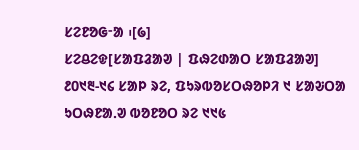ᱥᱮᱱᱚᱜᱼᱟ ᱾[᱙]
ᱥᱮᱪᱮᱫ[ᱥᱟᱯᱲᱟᱣ | ᱯᱷᱮᱰᱟᱛ ᱥᱟᱯᱲᱟᱣ]
᱒᱐᱑᱓-᱑᱔ ᱥᱟᱞ ᱨᱮ, ᱯᱩᱨᱵᱚᱥᱛᱷᱚᱞᱤ ᱑ ᱥᱟᱶᱛᱟ ᱩᱛᱷᱱᱟᱹᱣ ᱵᱚᱱᱚᱛ ᱨᱮ ᱑᱑᱕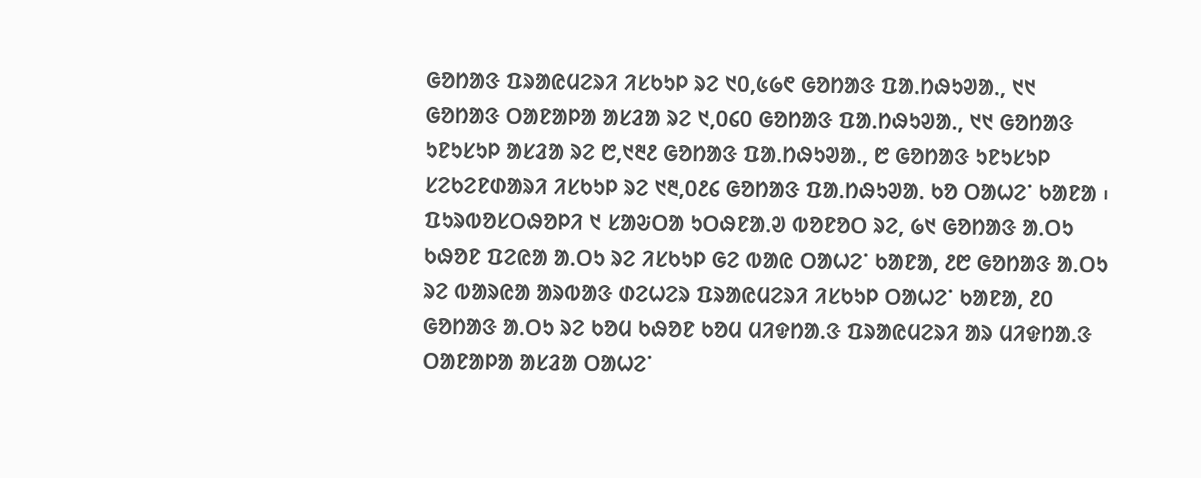ᱜᱚᱴᱟᱝ ᱯᱨᱟᱭᱢᱮᱨᱤ ᱤᱥᱠᱩᱞ ᱨᱮ ᱑᱐,᱕᱙᱖ ᱜᱚᱴᱟᱝ ᱯᱟᱹᱴᱷᱩᱣᱟᱹ, ᱑᱑ ᱜᱚᱴᱟᱝ ᱛᱟᱱᱟᱞᱟ ᱟᱥᱲᱟ ᱨᱮ ᱑,᱐᱔᱐ ᱜᱚᱴᱟᱝ ᱯᱟᱹᱴᱷᱩᱣᱟᱹ, ᱑᱑ ᱜᱚᱴᱟᱝ ᱩᱱᱩᱥᱩᱞ ᱟᱥᱲᱟ ᱨᱮ ᱘,᱑᱓᱒ ᱜᱚᱴᱟᱝ ᱯᱟᱹᱴᱷᱩᱣᱟᱹ, ᱘ ᱜᱚᱴᱟᱝ ᱩᱱᱩᱥᱩᱞ ᱥᱮᱠᱮᱱᱰᱟᱨᱤ ᱤᱥᱠᱩᱞ ᱨᱮ ᱑᱓,᱐᱒᱔ ᱜᱚᱴᱟᱝ ᱯᱟᱹᱴᱷᱩᱣᱟᱹ ᱠᱚ ᱛᱟᱦᱮᱸ ᱠᱟᱱᱟ ᱾
ᱯᱩᱨᱵᱚᱥᱛᱷᱚᱞᱤ ᱑ ᱥᱟᱶᱛᱟ ᱩᱛᱷᱱᱟᱹᱣ ᱵᱚᱱᱚᱛ ᱨᱮ, ᱙᱑ ᱜᱚᱴᱟᱝ ᱟᱹᱛᱩ ᱠᱷᱚᱱ ᱯᱮᱭᱟ ᱟᱹᱛᱩ ᱨᱮ ᱤᱥᱠᱩᱞ ᱜᱮ ᱵᱟᱭ ᱛᱟᱦᱮᱸ ᱠᱟᱱᱟ, ᱒᱘ ᱜᱚᱴᱟᱝ ᱟᱹᱛᱩ ᱨᱮ ᱵᱟᱨᱭᱟ ᱟᱨᱵᱟᱝ ᱰᱮᱦᱮᱨ ᱯᱨᱟᱭᱢᱮᱨᱤ ᱤᱥᱠᱩᱞ ᱛᱟᱦᱮᱸ ᱠᱟᱱᱟ, ᱒᱐ ᱜᱚᱴᱟᱝ ᱟᱹᱛᱩ ᱨᱮ ᱠᱚᱢ ᱠᱷᱚᱱ ᱠᱚᱢ ᱢᱤᱫᱴᱟᱹᱝ ᱯᱨᱟᱭᱢᱮᱨᱤ ᱟᱨ ᱢᱤᱫᱴᱟᱹᱝ ᱛᱟᱱᱟᱞᱟ ᱟᱥᱲᱟ ᱛᱟᱦᱮᱸ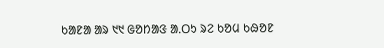ᱠᱟᱱᱟ ᱟᱨ ᱑᱑ ᱜᱚᱴᱟᱝ ᱟᱹᱛᱩ ᱨᱮ ᱠᱚᱢ ᱠᱷᱚᱱ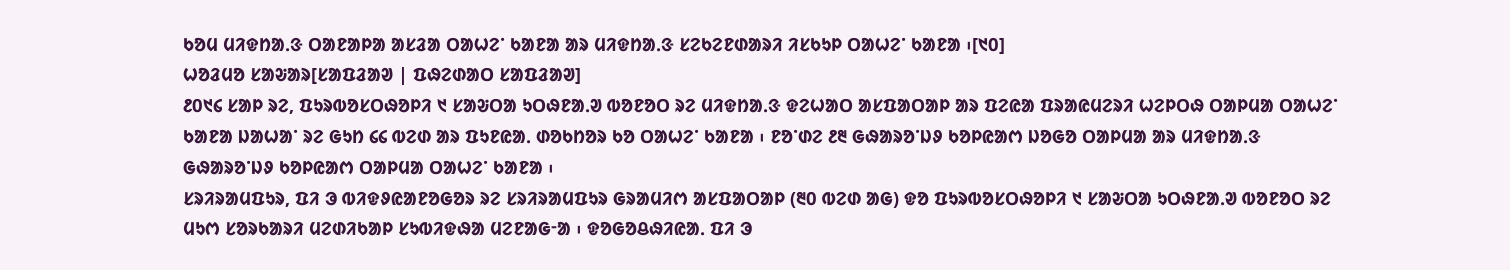ᱠᱚᱢ ᱢᱤᱫᱴᱟᱹᱝ ᱛᱟᱱᱟᱞᱟ ᱟᱥᱲᱟ ᱛᱟᱦᱮᱸ ᱠᱟᱱᱟ ᱟᱨ ᱢᱤᱫᱴᱟᱹᱝ ᱥᱮᱠᱮᱱᱰᱟᱨᱤ ᱤᱥᱠᱩᱞ ᱛᱟᱦᱮᱸ ᱠᱟᱱᱟ ᱾[᱑᱐]
ᱦᱚᱲᱢᱚ ᱥᱟᱶᱟᱨ[ᱥᱟᱯᱲᱟᱣ | ᱯᱷᱮᱰᱟᱛ ᱥᱟᱯᱲᱟᱣ]
᱒᱐᱑᱔ ᱥᱟᱞ ᱨᱮ, ᱯᱩᱨᱵᱚᱥᱛᱷᱚᱞᱤ ᱑ ᱥᱟᱶᱛᱟ ᱩᱛᱷᱱᱟᱹᱣ ᱵᱚᱱᱚᱛ ᱨᱮ ᱢᱤᱫᱴᱟᱹᱝ ᱫᱮᱦᱟᱛ ᱟᱥᱯᱟᱛᱟᱞ ᱟᱨ ᱯᱮᱭᱟ ᱯᱨᱟᱭᱢᱮᱨᱤ ᱦᱮᱞᱛᱷ ᱛᱟᱞᱢᱟ ᱛᱟᱦᱮᱸ ᱠᱟᱱᱟ ᱡᱟᱦᱟᱸ ᱨᱮ ᱜᱩᱴ ᱔᱔ ᱵᱮᱰ ᱟᱨ ᱯᱩᱱᱭᱟᱹ ᱰᱚᱠᱴᱚᱨ ᱠᱚ ᱛᱟᱦᱮᱸ ᱠᱟᱱᱟ ᱾ ᱱᱚᱸᱰᱮ ᱒᱓ ᱜᱷᱟᱨᱚᱸᱡᱽ ᱠᱚᱞᱭᱟᱬ ᱡᱚᱜᱚ ᱛᱟᱞᱢᱟ ᱟᱨ ᱢᱤᱫᱴᱟᱹᱝ ᱜᱷᱟᱨᱚᱸᱡᱽ ᱠᱚᱞᱭᱟᱬ ᱛᱟᱞᱢᱟ ᱛᱟᱦᱮᱸ ᱠᱟᱱᱟ ᱾
ᱥᱨᱤᱨᱟᱢᱯᱩᱨ, ᱯᱤ ᱳ ᱵᱤᱫᱽᱭᱟᱱᱚᱜᱚᱨ ᱨᱮ ᱥᱨᱤᱨᱟᱢᱯᱩᱨ ᱜᱨᱟᱢᱤᱬ ᱟᱥᱯᱟᱛᱟᱞ (᱓᱐ ᱵᱮᱰ ᱟᱜ) ᱫᱚ ᱯᱩᱨᱵᱚᱥᱛᱷᱚᱞᱤ ᱑ ᱥᱟᱶᱛᱟ ᱩᱛᱷᱱᱟᱹᱣ ᱵᱚᱱᱚᱛ ᱨᱮ ᱢᱩᱬ ᱥᱚᱨᱠᱟᱨᱤ ᱢᱮᱰᱤᱠᱟᱞ ᱥᱩᱵᱤᱫᱷᱟ ᱢᱮᱱᱟᱜᱼᱟ ᱾ ᱫᱚᱜᱚᱪᱷᱤᱭᱟᱹ ᱯᱤ ᱳ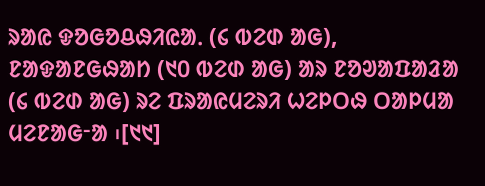ᱨᱟᱭ ᱫᱚᱜᱚᱪᱷᱤᱭᱟᱹ (᱔ ᱵᱮᱰ ᱟᱜ), ᱱᱟᱫᱟᱱᱜᱷᱟᱴ (᱑᱐ ᱵᱮᱰ ᱟᱜ) ᱟᱨ ᱱᱚᱣᱟᱯᱟᱲᱟ (᱔ ᱵᱮᱰ ᱟᱜ) ᱨᱮ ᱯᱨᱟᱭᱢᱮᱨᱤ ᱦᱮᱞᱛᱷ ᱛᱟᱞᱢᱟ ᱢᱮᱱᱟᱜᱼᱟ ᱾[᱑᱑]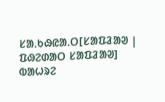ᱥᱟᱹᱠᱷᱭᱟᱹᱛ[ᱥᱟᱯᱲᱟᱣ | ᱯᱷᱮᱰᱟᱛ ᱥᱟᱯᱲᱟᱣ]
ᱵᱟᱦᱨᱮ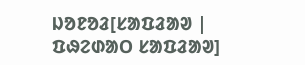ᱡᱚᱱᱚᱲ[ᱥᱟᱯᱲᱟᱣ | ᱯᱷᱮᱰᱟᱛ ᱥᱟᱯᱲᱟᱣ]